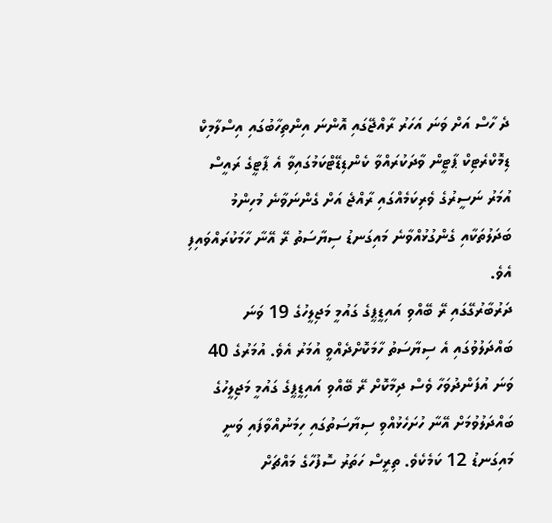ދެ ހާސް އަށް ވަނަ އަހަރު ރާއްޖޭގައި އޮންނަ އިންތިހާބުގައި އިސްލާމިކް ޑިމޮކްރެޓިކް ޕާޓީން ވާދަކުރައްވާ ކެންޑިޑޭޓްކަމުގައިވާ އެ ޕާޓީގެ ރައީސް އުމަރު ނަސީރުގެ ވެރިކަމެއްގައި ރާއްޖެ އަށް ގެންނަވާނެ މުހިންމު ބަދަލުތަކާއި ގެންގުޅުއްވާނެ މައިގަނޑު ސިޔާސަތު ރޭ އޭނާ ހާމަކުރައްވައިފި އެވެ.
ދަރުބާރުގޭގައި ރޭ ބޭއްވި އައިޑީޕީގެ ގައުމީ މަޖިލީހުގެ 19 ވަނަ ބައްދަލުވުގައި އެ ސިޔާސަތު ހާމަކޮށްދެއްވީ އުމަރު އެވެ. އުމަރުގެ 40 ވަނަ އުފަންދުވަހާ ވެސް ދިމާކޮށް ރޭ ބޭއްވި އައިޑީޕީގެ ގައުމީ މަޖިލީހުގެ ބައްދަލުވުމަށް އޭނާ ހުށަހެޅުއްވި ސިޔާސަތުގައި ހިމަނުއްވާފައި ވަނީ މައިގަނޑު 12 ކަމެކެވެ. ތިރީސް ހަތަރު ސޮފުހާގެ މައްޗަށް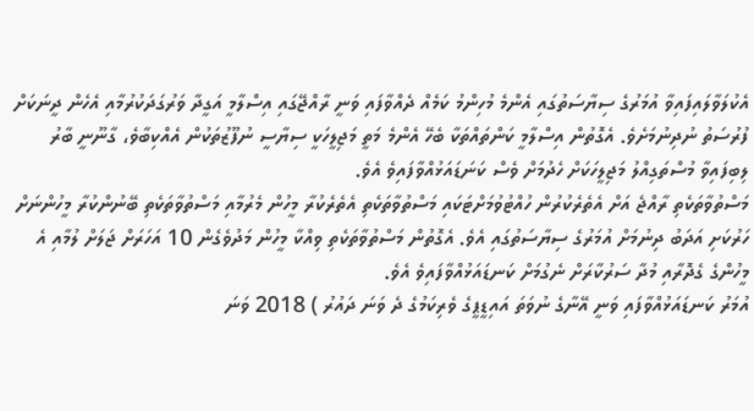އެކުލަވާލައިފައިވާ އުމަރުގެ ސިޔާސަތުގައި އެންމެ މުހިންމު ކަމެއް ދެއްވާފައި ވަނީ ރާއްޖޭގައި އިސްލާމީ އަގީދާ ވަރުގަދަކުރުމާއި އެހެން ދީނަކަށް ފުރުސަތު ނުދިނުމަށެވެ. އެގޮތުން އިސްލާމީ ކަންތައްތަކާ ބެހޭ އެންމެ މަތީ މަޖިލީހަކީ ސިޔާސީ ނުފޫޒުތަކުން އެއްކިބާވެ، ގާނޫނީ ބާރު ލިބިފައިވާ މުސްތަގިއްލު މަޖިލީހަކަށް ހެދުމަށް ވެސް ކަނަޑައަޅުއްވާފައިވެ އެވެ.
މަސްތުވާތަކެތި ރާއްޖެ އަށް އެތެރެކުރުން ހުއްޓުވުމަށްޓަކައި މަސްތުވާތަކެތި އެތެރެކުރާ މީހުން މެރުމާއި މަސްތުވާތަކެތި ބޭނުންކުރާ މީހުންނަށް ހަރުކަށި އަދަބު ދިނުމަށް އުމަރުގެ ސިޔާސަތުގައި އެވެ. އެގޮތުން މަސްތުވާތަކެތި ވިއްކާ މީހުން މަދުވެގެން 10 އަހަރަށް ޖަލަށް ލުމާއި އެ މީހުންގެ ގެދޮރާއި މުދާ ސަރުކާރަށް ނެގުމަށް ކަނޑައަޅުއްވާފައިވެ އެވެ.
އުމަރު ކަނޑައަޅުއްވާފައި ވަނީ އޭނާގެ ނުވަތަ އައިޑީޕީގެ ވެރިކަމުގެ ދެ ވަނަ ދައުރު ) 2018 ވަނަ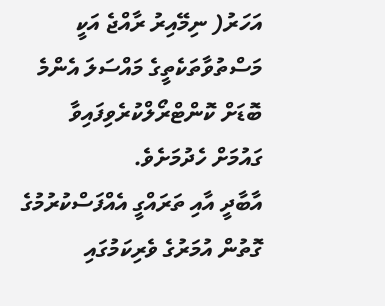އަހަރު( ނިމޭއިރު ރާއްޖެ އަކީ މަސްތުވާތަކެތީގެ މައްސަލަ އެންމެ ބޮޑަށް ކޮންޓްރޯލްކުރެވިފައިވާ ގައުމަށް ހެދުމަށެވެ.
އާބާދީ އާއި ތަރައްގީ އެއްފަސްކުރުމުގެ ގޮތުން އުމަރުގެ ވެރިކަމުގައި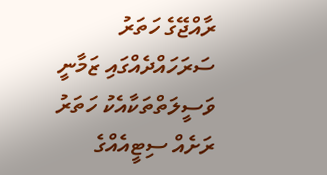ރާއްޖޭގެ ހަތަރު ސަރަހައްދެއްގައި ޒަމާނީ ވަސީލަތްތަކާއެކު ހަތަރު ރަށެއް ސިޓީއެއްގެ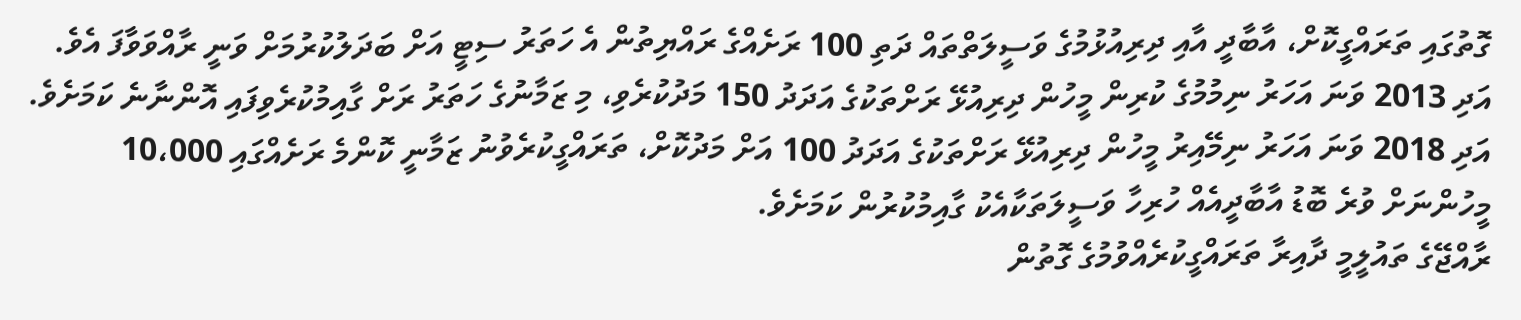ގޮތުގައި ތަރައްގީކޮށް، އާބާދީ އާއި ދިރިއުޅުމުގެ ވަސީލަތްތައް ދަތި 100 ރަށެއްގެ ރައްޔިތުން އެ ހަތަރު ސިޓީ އަށް ބަދަލުކުރުމަށް ވަނީ ރާއްވަވާފަ އެވެ. އަދި 2013 ވަނަ އަހަރު ނިމުމުގެ ކުރިން މީހުން ދިރިއުޅޭ ރަށްތަކުގެ އަދަދު 150 މަދުކުރެވި، މި ޒަމާނުގެ ހަތަރު ރަށް ގާއިމުކުރެވިފައި އޮންނާނެ ކަމަށެވެ. އަދި 2018 ވަނަ އަހަރު ނިމޭއިރު މީހުން ދިރިއުޅޭ ރަށްތަކުގެ އަދަދު 100 އަށް މަދުކޮށް، ތަރައްގީކުރެވުނު ޒަމާނީ ކޮންމެ ރަށެއްގައި 10،000 މީހުންނަށް ވުރެ ބޮޑު އާބާދީއެއް ހުރިހާ ވަސީލަތަކާއެކު ގާއިމުކުރުން ކަމަށެވެ.
ރާއްޖޭގެ ތައުލީމީ ދާއިރާ ތަރައްގީކުރެއްވުމުގެ ގޮތުން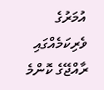އުމަރުގެ ވެރިކަމެއްގައި ރާއްޖޭގެ ކޮންމެ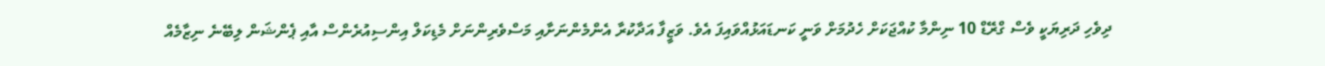ދިވެހި ދަރިޔަކީ ވެސް ގްރޭޑް 10 ނިންމާ ކުއްޖަކަށް ހެދުމަށް ވަނީ ކަނޑައަޅުއްވައިފަ އެވެ. ވަޒީފާ އަދާކުރާ އެންމެންނަށާއި މަސްވެރިންނަށް މެޑިކަލް އިންސިއުރެންސް އާއި ޕެންޝަން ލިބޭނެ ނިޒާމެއް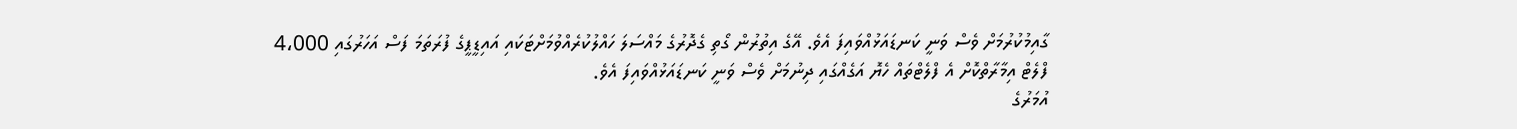ގާއިމުކުރުމަށް ވެސް ވަނީ ކަނޑައަޅުއްވައިފަ އެވެ. އޭގެ އިތުރުން ގޯތި ގެދޮރުގެ މައްސަލަ ހައްލުކުރެއްވުމަށްޓަކައި އައިޑީޕީގެ ފުރަތަމަ ފަސް އަހަރުގައި 4،000 ފްލެޓް އިމާރާތްކޮށް އެ ފްލެޓްތައް ހެޔޮ އަގެއްގައި ދިނުމަށް ވެސް ވަނީ ކަނޑައަޅުއްވައިފަ އެވެ.
އުމަރުގެ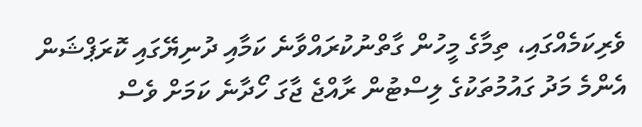ވެރިކަމެއްގައި، ތިމާގެ މީހުން ގާތްނުކުރައްވާނެ ކަމާއި ދުނިޔޭގައި ކޮރަޕްޝަން އެންމެ މަދު ގައުމުތަކުގެ ލިސްޓުން ރާއްޖެ ޖާގަ ހޯދާނެ ކަމަށް ވެސް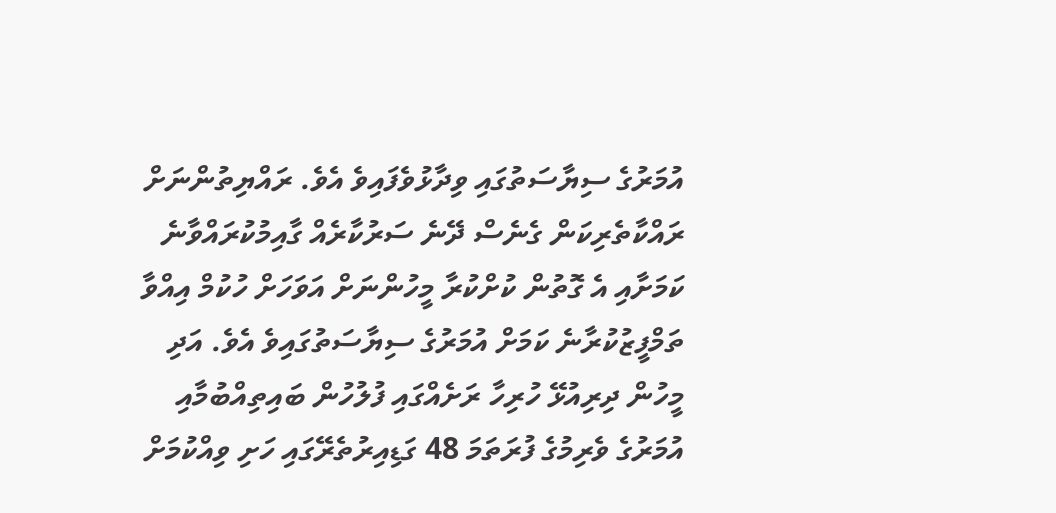އުމަރުގެ ސިޔާސަތުގައި ވިދާޅުވެފައިވެ އެވެ. ރައްޔިތުންނަށް ރައްކާތެރިކަން ގެނެސް ދޭނެ ސަރުކާރެއް ގާއިމުކުރައްވާނެ ކަމަށާއި އެ ގޮތުން ކުށްކުރާ މީހުންނަށް އަވަހަށް ހުކުމް އިއްވާ ތަމްފީޒުކުރާނެ ކަމަށް އުމަރުގެ ސިޔާސަތުގައިވެ އެވެ. އަދި މީހުން ދިރިއުޅޭ ހުރިހާ ރަށެއްގައި ފުލުހުން ބައިތިއްބުމާއި އުމަރުގެ ވެރިމުގެ ފުރަތަމަ 48 ގަޑިއިރުތެރޭގައި ހަށި ވިއްކުމަށް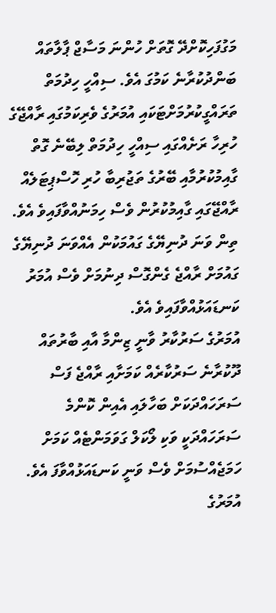މަގުފަހިކޮށްދޭ ގޮތަށް ހުންނަ މަސާޖް ޕާލާތައް ބަންދުކުރާނެ ކަމުގަ އެވެ. ސިއްހީ ހިދުމަތް ތަރައްގީކުރުމަށްޓަކައި އުމަރުގެ ވެރިކަމުގައި ރާއްޖޭގެ ހުރިހާ ރަށެއްގައި ސިއްހީ ހިދުމަތް ލިބޭނެ ގޮތް ގާއިމުކުރުމާއި ބޭރުގެ ތަޖުރިބާ ހުރި ހޮސްޕިޓަލެއް ރާއްޖޭގައި ގާއިމުކުރުން ވެސް ހިމަނުއްވާފައިވެ އެވެ.
ތިން ވަނަ ދުނިޔޭގެ ގައުމަކުން އެއްވަނަ ދުނިޔޭގެ ގައުމަށް ރާއްޖެ ގެންގޮސް ދިނުމަށް ވެސް އުމަރު ކަނޑައަޅުއްވާފައިވެ އެވެ.
އުމަރުގެ ސަރުކާރު ވާނީ ޒިންމާ އާއި ބާރުތައް ދޫކުރާނެ ސަރުކާރެއް ކަމަށާއި ރާއްޖެ ފަސް ސަރަހައްދަކަށް ބަހާލައި އެއިން ކޮންމެ ސަރަހައްދަކީ ވަކި ލޯކަލް ގަވަމަންޓެއް ކަމަށް ހަމަޖެއްސުމަށް ވެސް ވަނީ ކަނޑައަޅުއްވާފަ އެވެ. އުމަރުގެ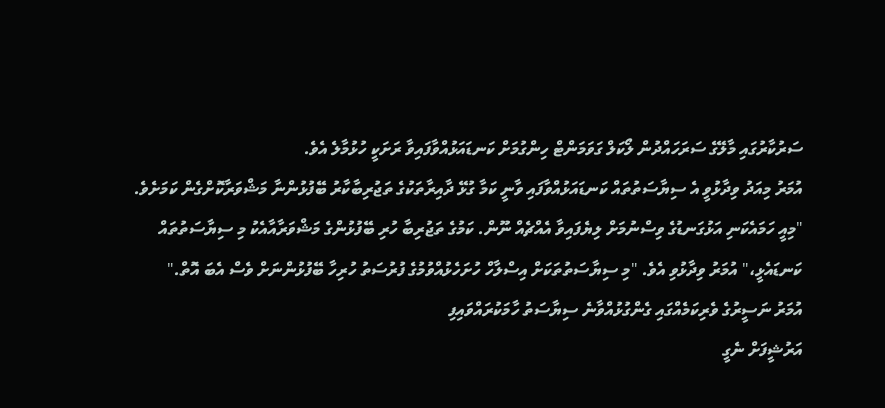ސަރުކާރުގައި މާލޭގެ ސަރަހައްދުން ލޯކަލް ގަވަމަންޓް ހިންގުމަށް ކަނޑައަޅުއްވާފައިވާ ރަށަކީ ހުޅުމާލެ އެވެ.
އުމަރު މިއަދު ވިދާޅުވީ އެ ސިޔާސަތުތައް ކަނޑައަޅުއްވާފައި ވާނީ ކަމާ ގުޅޭ ދާއިރާތަކުގެ ތަޖުރިބާކާރު ބޭފުޅުންނާ މަޝްވަރާކޮށްގެން ކަމަށެވެ.
"މިއީ ހަމައެކަނި އަޅުގަނޑުގެ ވިސްނުމަށް ލިޔެފައިވާ އެއްޗެއް ނޫން. ކަމުގެ ތަޖުރިބާ ހުރި ބޭފުޅުންގެ މަޝްވަރާއާއެކު މި ސިޔާސަތުތައް ކަނޑައެޅީ،" އުމަރު ވިދާޅުވި އެވެ. "މި ސިޔާސަތުތަކަށް އިސްލާހް ހުށަހެޅުއްވުމުގެ ފުރުސަތު ހުރިހާ ބޭފުޅުންނަށް ވެސް އެބަ އޮތް."
އުމަރު ނަސީރުގެ ވެރިކަމެއްގައި ގެންގުޅުއްވާނެ ސިޔާސަތު ހާމަކުރައްވައިފި
އަރުޝީފަށް ނެގީ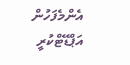އެންމެފަހުން އަޕްޑޭޓްކުރީ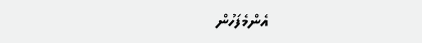އެންމެފަހުން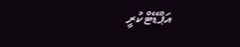އަޕްޑޭޓްކުރީ